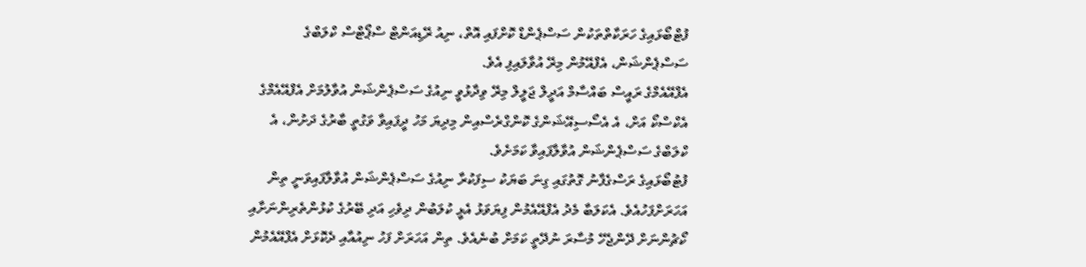ފުޓްބޯޅައިގެ ހަރަކާތްތަކުން ސަސްޕެންޑް ކޮށްފައި އޮތް، ނިއު ރޭޑިއަންޓް ސްޕޯޓްސް ކްލަބްގެ ސަސްޕެންޝަން، އެފްއޭމުން މިރޭ އުވާލައިފި އެވެ.
އެފްއޭއެމްގެ ރައީސް ބައްސާމް އަދީލް ޖަލީލް މިރޭ ވިދާޅުވީ ނިއުގެ ސަސްޕެންޝަން އުވާލުމަށް އެފްއޭއެމްގެ އެކްސްކޯ އަށް، އެ އެސޯސިއޭޝަންގެ ކޮންގްރެސްއިން މިދިޔަ މަހު ދީފައިވާ ވަގުތީ ބާރުގެ ދަށުން، އެ ކްލަބްގެ ސަސްޕެންޝަން އުވާލާފައިވާ ކަމަށެވެ.
ފުޓުބޯޅައިގެ ރަސްގެފާނު ގޮތުގައި ގިނަ ބަޔަކު ސިފަކުރާ ނިއުގެ ސަސްޕެންޝަން އުވާލާފައިވަނީ ތިން އަހަރަށްފަހުއެވެ. އެކަލަބާ މެދު އެފްއޭއެމުން ފިޔަވަޅު އެޅީ ކުލަބުން ދިވެހި އަދި ބޭރުގެ ކުޅުންތެރިންނަށާއި ކޯޗުންނަށް ދޭންޖެހޭ މުސާރަ ނުދޭތީ ކަމަށް ބުނެއެވެ. ތިން އަހަރަށް ފަހު ނިއުއާއި ދެކޮޅަށް އެފްއޭއެމުން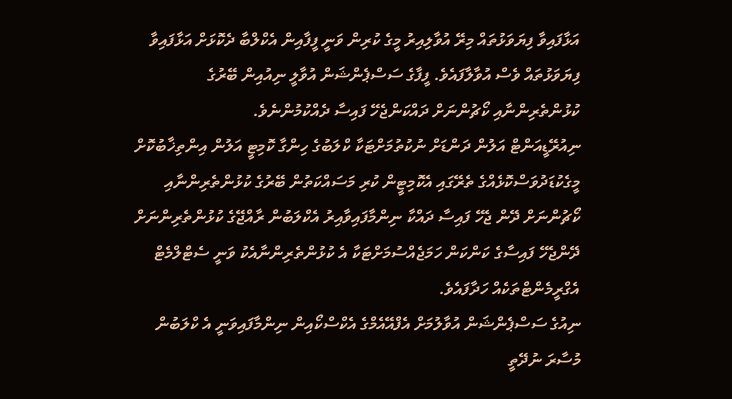އަޅާފައިވާ ފިޔަވަޅުތައް މިރޭ އުވާލިއިރު މީގެ ކުރިން ވަނީ ފީފާއިން އެކްލްބާ ދެކޮޅަށް އަޅާފައިވާ ފިޔަވަޅުތައް ވެސް އުވާލާފައެވެ. ފީފާގެ ސަސްޕެންޝަން އުވާލީ ނިއުއިން ބޭރުގެ ކުޅުންތެރިންނާއި ކޯޗުންނަށް ދައްކަންޖެހޭ ފައިސާ ދެއްކުމުންނެވެ.
ނިއުރޭޑީއަންޓް އަލުން ދަންޑަށް ނުކުތުމަށްޓަކާ ކްލަބުގެ ހިންގާ ކޮމިޓީ އަލުން އިންތިޚާބުކޮށް މީގެކުޑަދުވަސްކޮޅެއްގެ ތެރޭގައި އެކޮމިޓީން ކުރި މަސައްކަތުން ބޭރުގެ ކުޅުންތެރިންނާއި ކޯޗުންނަށް ދޭން ޖެހޭ ފައިސާ ދައްކާ ނިންމާފައިވާއިރު އެކްލަބުން ރާއްޖޭގެ ކުޅުންތެރިންނަށް ދޭންޖެހޭ ފައިސާގެ ކަންކަން ހަމަޖެއްސުމަށްޓަކާ އެ ކުޅުންތެރިންނާއެކު ވަނީ ސެޓްލްމެޓް އެގްރީމެންޓްތަކެއް ހަދާފައެވެ.
ނިއުގެ ސަސްޕެންޝަން އުވާލުމަށް އެފްއޭއެމްގެ އެކްސްކޯއިން ނިންމާފައިވަނީ އެ ކްލަބުން މުސާރަ ނުދޭތީ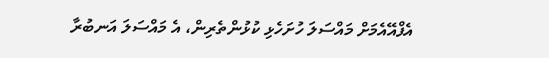އެފްއޭއެމަށް މައްސަލަ ހުށަހެޅި ކުޅުންތެރިން، އެ މައްސަލަ އަނބުރާ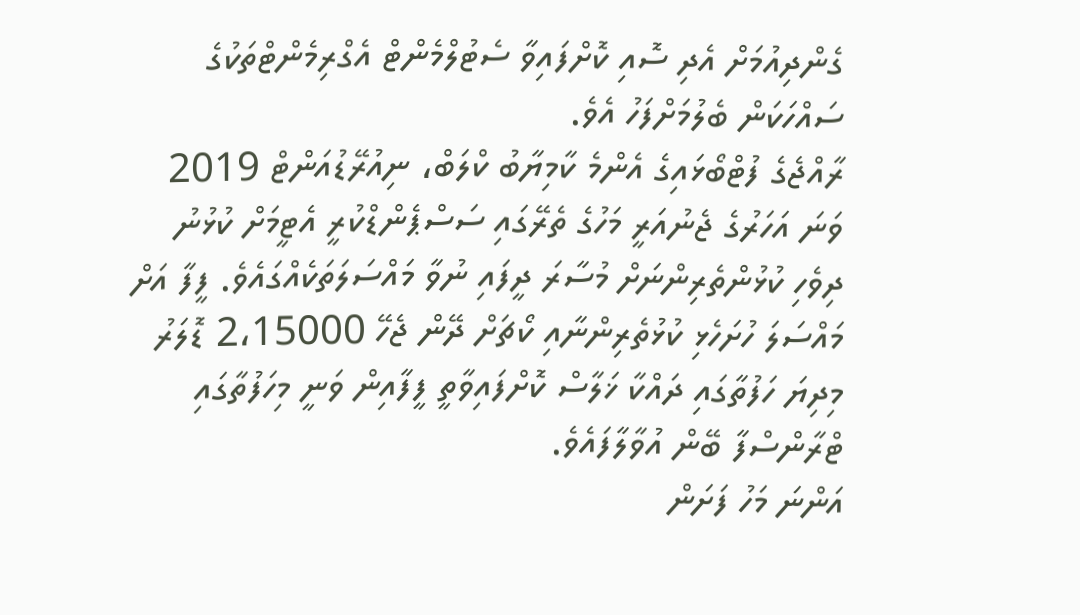ގެންދިއުމަށް އެދި ސޮއި ކޮށްފައިވާ ސެޓުލްމެންޓް އެގްރިމެންޓްތަކުގެ ސައްހަކަން ބެލުމަށްފަހު އެވެ.
ރާއްޖެގެ ފުޓްބޯޅައިގެ އެންމެ ކާމިޔާބު ކްލަބް، ނިއުރޭޑުއަންޓް 2019 ވަނަ އަހަރުގެ ޖެނުއަރީ މަހުގެ ތެރޭގައި ސަސްޕެންޑްކުރީ އެޓީމަށް ކުޅުނު ދިވެހި ކުޅުންތެރިންނަށް މުސާރަ ދީފައި ނުވާ މައްސަލަތަކެއްގައެވެ. ފީފާ އަށް މައްސަލަ ހުށަހެޅި ކުޅުތެރިންނާއި ކޯޗަށް ދޭން ޖެހޭ 2،15000 ޑޮލަރު މިދިޔަ ހަފުތާގައި ދައްކާ ޚަލާސް ކޮށްފައިވާތީ ފީފާއިން ވަނީ މިހަފުތާގައި ޓްރާންސްފާ ބޭން އުވާލާފައެވެ.
އަންނަ މަހު ފަށަން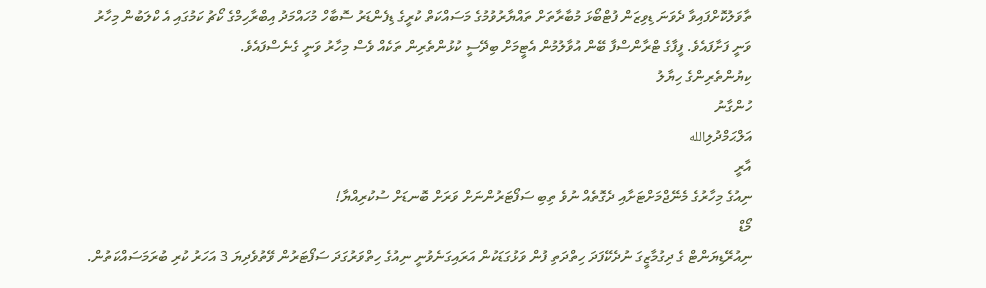ތާވަލުކޮށްފައިވާ ދެވަނަ ޑިވިޒަން ފުޓްބޯޅަ މުބާރާތަށް ތައްޔާރުވުމުގެ މަސައްކަތް ކުރީގެ ޑިފެންޑަރު ސޮބާހް މުހައްމަދު އިބްރާހިމްގެ ކޯޗު ކަމުގައި އެ ކްލަބުން މިހާރު ވަނީ ފަށާފައެވެ. ފީފާގެ ޓްރާންސްފާ ބޭން އުވާލުމުން އެޓީމަށް ބިދޭސީ ކުޅުންތެރިން ތަކެއް ވެސް މިހާރު ވަނީ ގެނެސްފައެވެ.
ކިޔުންތެރިންގެ ހިޔާލު
ހުންގާނު
އަލްޙަމްދުލިالله
އާރީ
ނިއުގެ މިހާރުގެ މެނޭޖްމަށްޓަށާއި ދެގޮތެއް ނުވެ ތިބި ސަފޯޓަރުންނަށް ވަރަށް ބޮނޑަށް ސުކުރިއްޔާ!
މޯޑް
ނިއުރޭޑިޔަންޓް ގެ ދިގުމާޒީގަ ނުދެކޭފަދަ ހިތްދަތި ފުން ވަޅުގަޑަކުން އަރައިގަނެވުނީ ނިއުގެ ހިތްވަރުގަދަ ސަފޯޓަރުން ވޭތުވެދިޔަ 3 އަހަރު ކުރި ބުރަމަސައްކަތުން.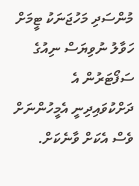މުންސަދި މަހުޖަނަކު ޓީމަށް ހަވާލު ނުވިޔަސް ނިއުގެ ސަފޯޓަރުން އެ ދަށްކުވައިދިނީ އެމީހުންނަށް ވެސް އެކަށް ވާނެކަށް.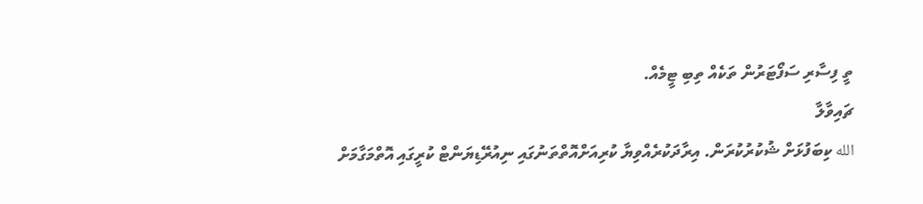ތީ ފިސާރި ސަފޯޓަރުން ތަކެއް ތިބި ޓީމެއް.
ޗައިވާލާ
الله ކިބަފުޅަށް ޝުކުރުކުރަން. އިރާދަކުރެއްވިޔާ ކުރިއަށްއޮތްތަނުގައި ނިއުރޭޑިޔަންޓް ކުރީގައި އޮތްމަގާމަށް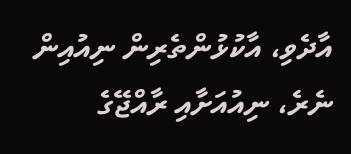އާދެވި، އާކުޅުންތެރިން ނިއުއިން ނެރެ، ނިއުއަށާއި ރާއްޖޭގެ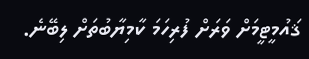ޤައުމީޓީމަށް ވަރަށް ފުރިހަމަ ކާމިޔާބުތަށް ލިބޭނެ.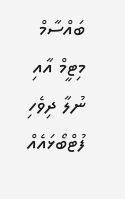ބައްސާމް
މިޓީމް އާއި ނުލާ ދިވެހި ފުޓްބޯޅައެއް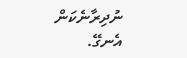ނުދިރާނެކަން އެނގޭ.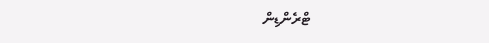ޓްރެންޑިން